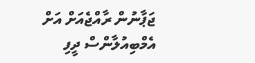ޖަޕާނުން ރާއްޖެއަށް އަށް އެމްބިއުލާންސް ދީފި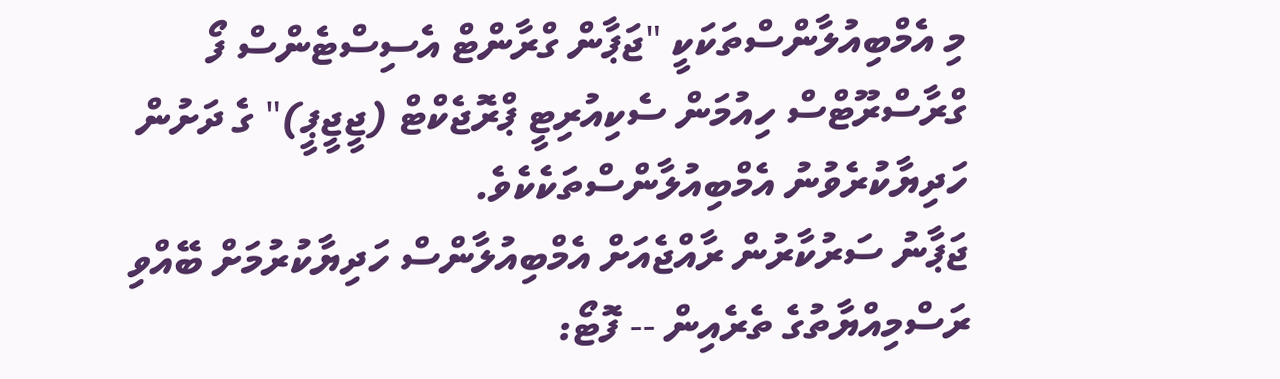މި އެމްބިއުލާންސްތަކަކީ "ޖަޕާން ގްރާންޓް އެސިސްޓެންސް ފޯ ގްރާސްރޫޓްސް ހިއުމަން ސެކިއުރިޓީ ޕްރޮޖެކްޓް (ޖީޖީޕީ)" ގެ ދަށުން ހަދިޔާކުރެވުނު އެމްބިއުލާންސްތަކެކެވެ.
ޖަޕާނު ސަރުކާރުން ރާއްޖެއަށް އެމްބިއުލާންސް ހަދިޔާކުރުމަށް ބޭއްވި ރަސްމިއްޔާތުގެ ތެރެއިން -- ފޮޓޯ: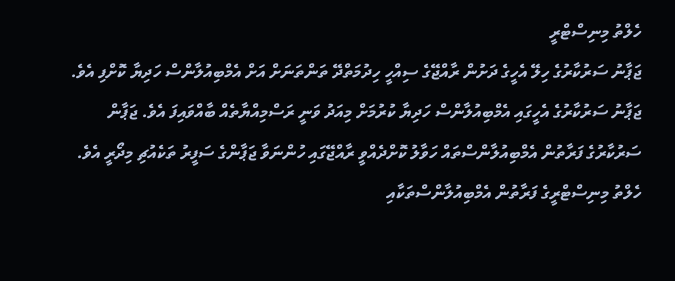ހެލްތު މިނިސްޓްރީ
ޖަޕާނު ސަރުކާރުގެ ހިލޭ އެހީގެ ދަށުން ރާއްޖޭގެ ސިއްހީ ހިދުމަތްދޭ ތަންތަނަށް އަށް އެމްބިއުލާންސް ހަދިޔާ ކޮށްފި އެވެ.
ޖަޕާނު ސަރުކާރުގެ އެހީގައި އެމްބިއުލާންސް ހަދިޔާ ކުރުމަށް މިއަދު ވަނީ ރަސްމިއްޔާތެއް ބާއްވައިފަ އެވެ. ޖަޕާން ސަރުކާރުގެ ފަރާތުން އެމްބިއުލާންސްތައް ހަވާލު ކޮށްދެއްވީ ރާއްޖޭގައި ހުންނަވާ ޖަޕާންގެ ސަފީރު ތަކެއުޗި މިދޯރީ އެވެ. ހެލްތު މިނިސްޓްރީގެ ފަރާތުން އެމްބިއުލާންސްތަކާއި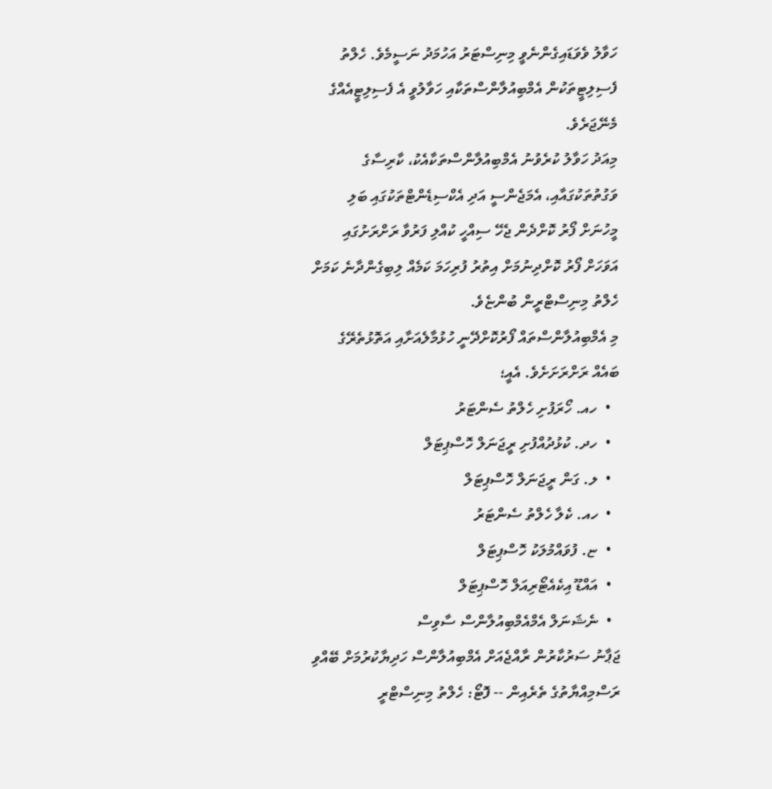ހަވާލު ވެވަޑައިގެންނެވީ މިނިސްޓަރު އަހުމަދު ނަސީމެވެ. ހެލްތު ފެސިލިޓީތަކުން އެމްބިއުލާންސްތަކާއި ހަވާލުވީ އެ ފެސިލިޓީއެއްގެ މެނޭޖަރެވެ.
މިއަދު ހަވާލު ކުރެވުނު އެމްބިއުލާންސްތަކާއެކު، ކާރިސާގެ ވަގުތުތަކުގައާއި، އެމަޖެންސީ އަދި އެކްސިޑެންޓްތަކުގައި ބަލި މީހުނަށް ފޯރު ކޮށްދެން ޖެހޭ ސިއްހީ ކުއްލި ފަރުވާ ރަށްރަށުގައި އަވަހަށް ފޯރު ކޮށްދިނުމަށް އިތުރު ފުރިހަމަ ކަމެއް ލިބިގެންދާނެ ކަމަށް ހެލްތު މިނިސްޓްރީން ބުންޏެވެ.
މި އެމްބިއުލާންސްތައް ފޯރުކޮށްދޭނީ ހުޅުމާލެއަށާއި އަތޮޅުތެރޭގެ ބައެއް ރަށްރަށަށެވެ. އެއީ؛
  •  ހއ. ހޯރަފުށި ހެލްތު ސެންޓަރު
  •  ހދ. ކުޅުދުއްފުށި ރީޖަނަލް ހޮސްޕިޓަލް
  •  ލ. ގަން ރީޖަނަލް ހޮސްޕިޓަލް
  •  ހއ. ކެލާ ހެލްތު ސެންޓަރު
  •  ޏ. ފުވައްމުލަކު ހޮސްޕިޓަލް
  •  އައްޑޫ އިކެއެޓޯރިއަލް ހޮސްޕިޓަލް
  •  ނެޝަނަލް އެމްއެމްބިއުލާންސް ސާވިސް
ޖަޕާނު ސަރުކާރުން ރާއްޖެއަށް އެމްބިއުލާންސް ހަދިޔާކުރުމަށް ބޭއްވި ރަސްމިއްޔާތުގެ ތެރެއިން -- ފޮޓޯ: ހެލްތު މިނިސްޓްރީ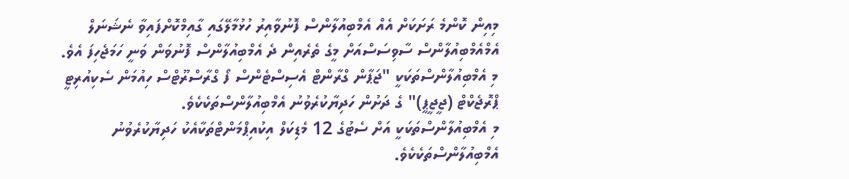މިއިން ކޮންމެ ރަށަކަށް އެއް އެމްބިއުލާންސް ފޮނުވާއިރު ހުޅުމާލޭގައި ގާއިމްކޮށްފައިވާ ނެޝަނަލް އެމްއެމްބިއުލާންސް ސާވިސަސްއަށް މީގެ ތެރެއިން ދެ އެމްބިއުލާންސް ފޮނުވަން ވަނީ ހަމަޖެހިފަ އެވެ.
މި އެމްބިއުލާންސްތަކަކީ "ޖަޕާން ގްރާންޓް އެސިސްޓެންސް ފޯ ގްރާސްރޫޓްސް ހިއުމަން ސެކިއުރިޓީ ޕްރޮޖެކްޓް (ޖީޖީޕީ)" ގެ ދަށުން ހަދިޔާކުރެވުނު އެމްބިއުލާންސްތަކެކެވެ.
މި އެމްބިއުލާންސްތަކަކީ އަށް ސެޓުގެ 12 މެޑިކަލް އިކުއިޕްމަންޓްތަކާއެކު ހަދިޔާކުރެވުނު އެމްބިއުލާންސްތަކެކެވެ.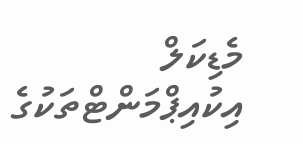މެޑިކަލް އިކުއިޕްމަންޓްތަކުގެ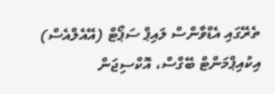ތެރޭގައި އެޑްވާންސް ލައިޕް ސަޕޯޓް (އޭއެލްއެސް) އިކުއިޕްމަންޓް ބޭގްސް، އޮކްސިޖަން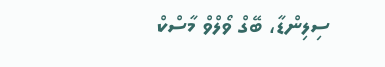ސިލިންޑާ، ބޭގް ވޯލްވް މާސްކް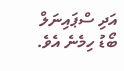އަދި ސްޕައިނަލް ބޯޑު ހިމެނެ އެވެ.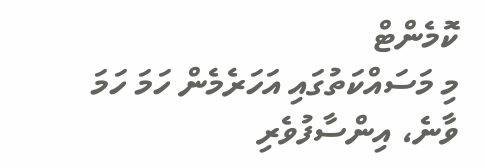ކޮމެންޓް
މި މަސައްކަތުގައި އަހަރެމެން ހަމަ ހަމަ ވާނެ، އިންސާފުވެރި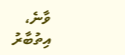ވާނެ، އިތުބާރު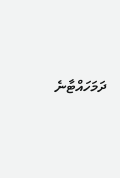ދަމަހައްޓާނެ